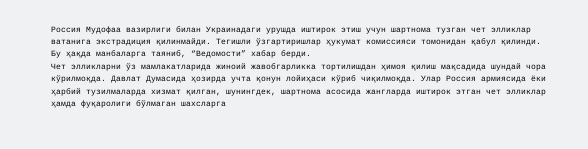Россия Мудофаа вазирлиги билан Украинадаги урушда иштирок этиш учун шартнома тузган чет элликлар ватанига экстрадиция қилинмайди. Тегишли ўзгартиришлар ҳукумат комиссияси томонидан қабул қилинди. Бу ҳақда манбаларга таяниб, “Ведомости” хабар берди.
Чет элликларни ўз мамлакатларида жиноий жавобгарликка тортилишдан ҳимоя қилиш мақсадида шундай чора кўрилмоқда. Давлат Думасида ҳозирда учта қонун лойиҳаси кўриб чиқилмоқда. Улар Россия армиясида ёки ҳарбий тузилмаларда хизмат қилган, шунингдек, шартнома асосида жангларда иштирок этган чет элликлар ҳамда фуқаролиги бўлмаган шахсларга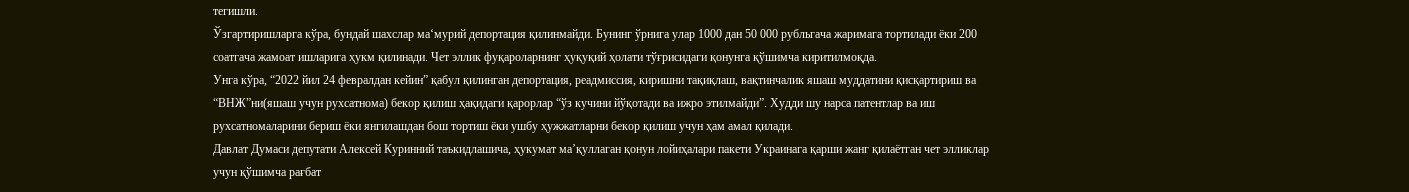тегишли.
Ўзгартиришларга кўра, бундай шахслар маʻмурий депортация қилинмайди. Бунинг ўрнига улар 1000 дан 50 000 рубльгача жаримага тортилади ёки 200 соатгача жамоат ишларига ҳукм қилинади. Чет эллик фуқароларнинг ҳуқуқий ҳолати тўғрисидаги қонунга қўшимча киритилмоқда.
Унга кўра, “2022 йил 24 февралдан кейин” қабул қилинган депортация, реадмиссия, киришни тақиқлаш, вақтинчалик яшаш муддатини қисқартириш ва “ВНЖ”ни(яшаш учун рухсатнома) бекор қилиш ҳақидаги қарорлар “ўз кучини йўқотади ва ижро этилмайди”. Худди шу нарса патентлар ва иш рухсатномаларини бериш ёки янгилашдан бош тортиш ёки ушбу ҳужжатларни бекор қилиш учун ҳам амал қилади.
Давлат Думаси депутати Алексей Куринний таъкидлашича, ҳукумат ма’қуллаган қонун лойиҳалари пакети Украинага қарши жанг қилаётган чет элликлар учун қўшимча рағбат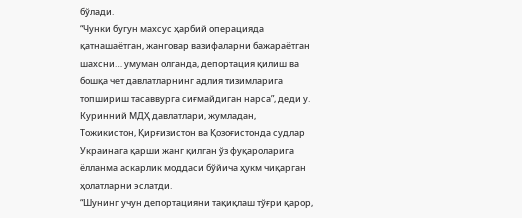бўлади.
“Чунки бугун махсус ҳарбий операцияда қатнашаётган, жанговар вазифаларни бажараётган шахсни… умуман олганда, депортация қилиш ва бошқа чет давлатларнинг адлия тизимларига топшириш тасаввурга сиғмайдиган нарса”, деди у.
Куринний МДҲ давлатлари, жумладан, Тожикистон, Қирғизистон ва Қозоғистонда судлар Украинага қарши жанг қилган ўз фуқароларига ёлланма аскарлик моддаси бўйича ҳукм чиқарган ҳолатларни эслатди.
“Шунинг учун депортацияни тақиқлаш тўғри қарор,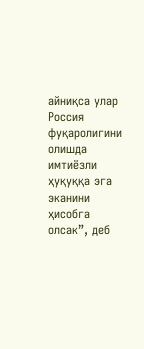айниқса улар Россия фуқаролигини олишда имтиёзли ҳуқуққа эга эканини ҳисобга олсак”, деб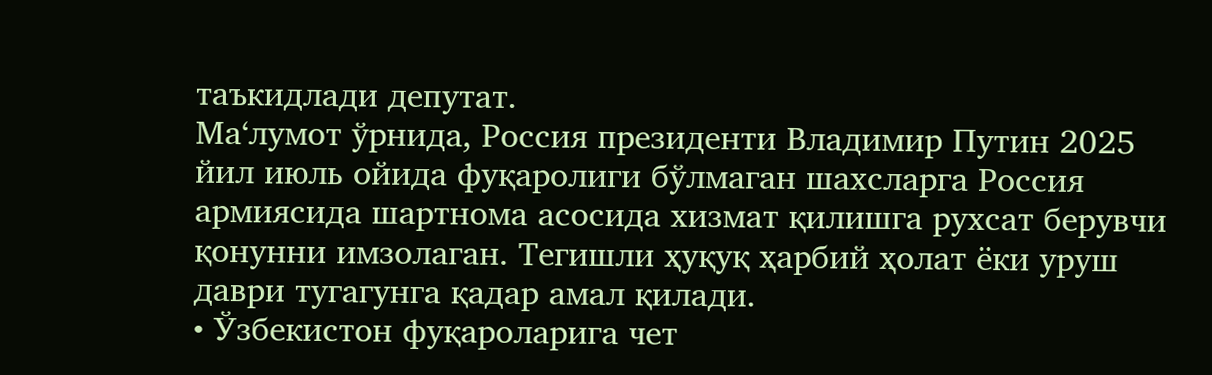таъкидлади депутат.
Маʻлумот ўрнида, Россия президенти Владимир Путин 2025 йил июль ойида фуқаролиги бўлмаган шахсларга Россия армиясида шартнома асосида хизмат қилишга рухсат берувчи қонунни имзолаган. Тегишли ҳуқуқ ҳарбий ҳолат ёки уруш даври тугагунга қадар амал қилади.
• Ўзбекистон фуқароларига чет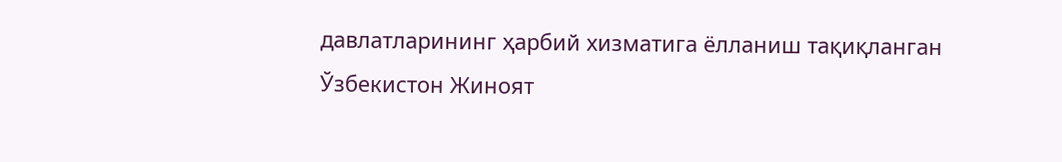давлатларининг ҳарбий хизматига ёлланиш тақиқланган
Ўзбекистон Жиноят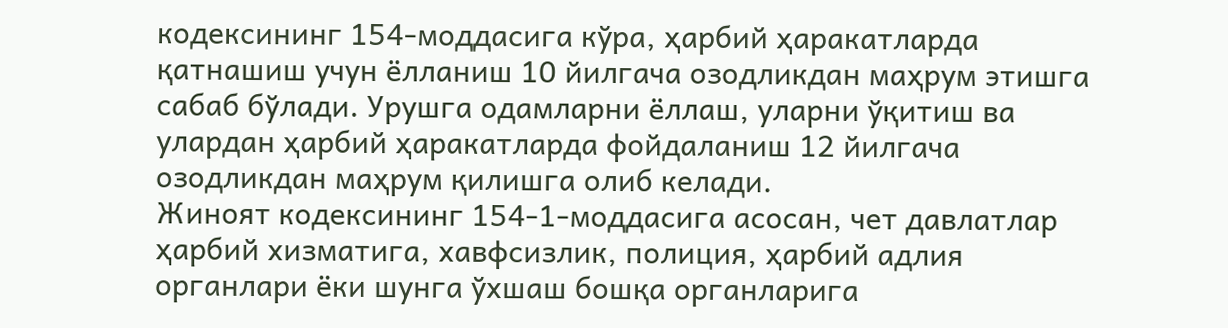кодексининг 154-моддасига кўра, ҳарбий ҳаракатларда қатнашиш учун ёлланиш 10 йилгача озодликдан маҳрум этишга сабаб бўлади. Урушга одамларни ёллаш, уларни ўқитиш ва улардан ҳарбий ҳаракатларда фойдаланиш 12 йилгача озодликдан маҳрум қилишга олиб келади.
Жиноят кодексининг 154-1-моддасига асосан, чет давлатлар ҳарбий хизматига, хавфсизлик, полиция, ҳарбий адлия органлари ёки шунга ўхшаш бошқа органларига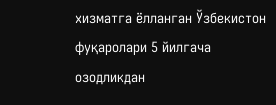хизматга ёлланган Ўзбекистон фуқаролари 5 йилгача озодликдан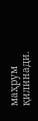маҳрум қилинади.